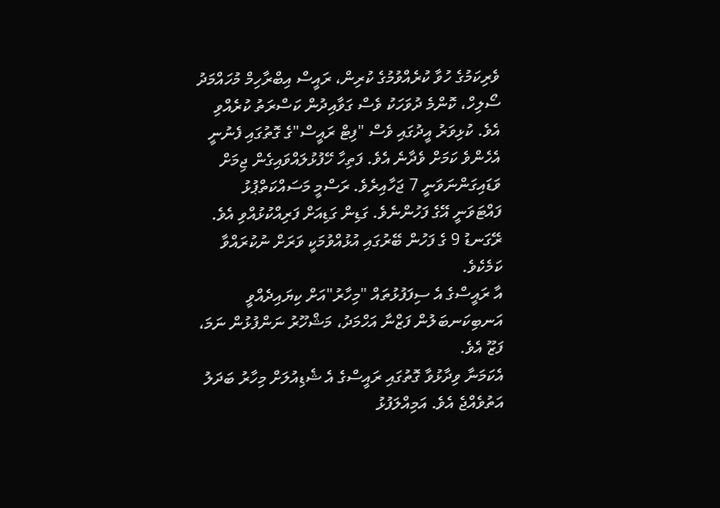ވެރިކަމުގެ ހުވާ ކުރެއްވުމުގެ ކުރިން، ރައީސް އިބްރާހިމް މުހައްމަދު ސޯލިހް، ކޮންމެ ދުވަހަކު ވެސް ގަވާއިދުން ކަސްރަތު ކުރެއްވި އެވެ. ކުޅިވަރު އީދުގައި ވެސް "ފިޓް ރައީސް"ގެ ގޮތުގައި ފެނުނީ އެހެންވެ ކަމަށް ވެދާނެ އެވެ. ފަތިހާ ހޭފުޅުލައްވައިގެން ޖިމަށް ވަޑައިގަންނަވަނީ 7 ޖަހާއިރެވެ. ރަސްމީ މަސައްކަތްޕުޅު ފައްޓަވަނީ އޭގެ ފަހުންނެވެ. ގަޑިން ގަޑިއަށް ފަރިއްކުޅުއްވި އެވެ. ރޭގަނޑު 9 ގެ ފަހުން ބޭރުގައި އުޅުއްވުމަކީ ވަރަށް ނުކުރައްވާ ކަމެކެވެ.
އާ ރައީސްގެ އެ ސިފަފުޅުތައް "މިހާރު"އަށް ކިޔައިދެއްވީ އަނބިކަނބަލުން ފަޒްނާ އަހްމަދު، މަޝްހޫރު ނަންފުޅުން ނަމަ، ފަޒޫ އެވެ.
އެކަމަނާ ވިދާޅުވާ ގޮތުގައި ރައީސްގެ އެ ޝެޑިއުލަށް މިހާރު ބަދަލު އަތުވެއްޖެ އެވެ. އަމިއްލަފުޅު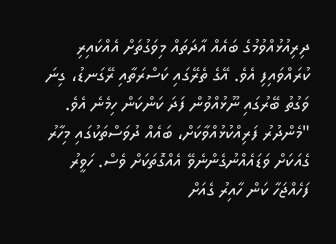ދިރިއުޅުއްވުމުގެ ބައެއް އާދަތައް މިވަގުތަށް އެއްކައިރި ކުރައްވައިފި އެވެ. އޭގެ ތެރޭގައި ކަސްރަތާއި ރޭގަނޑު، ގިނަ ވަގުތު ބޭރުގައި ނޫޅުއްވުން ފަދަ ކަންކަން ހިމެނެ އެވެ.
"މެންދުރު ފަރިއްކުޅުއްވާކަށް، ބައެއް ދުވަސްތަކުގައި މިހާރު ގެއަކަށް ވަޑައެއްނުގެންނެވޭ އެއްގޮތަކަށް ވެސް. ހަވީރު ފަހެއްޖަހާ ކަން ހާއިރު ގެއަށް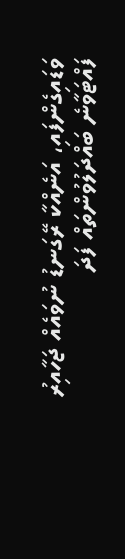ވަޑައިގެންފައި، އަނެއްކާ ރޭގަނޑު ނުވައެއް ޖަހާއިރު ފައްޓަވާނެ ބައްދަލުވުންތައް ފަދަ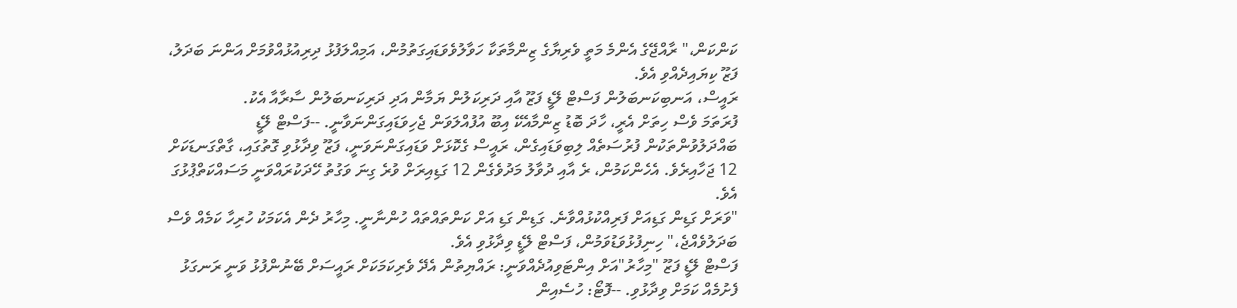ކަންކަން،" ރާއްޖޭގެ އެންމެ މަތީ ވެރިޔާގެ ޒިންމާތަކާ ހަވާލުވެވަޑައިގަތުމުން، އަމިއްލަފުޅު ދިރިއުޅުއްވުމަށް އަންނަ ބަދަލު، ފަޒޫ ކިޔައިދެއްވި އެވެ.
ރައީސް، އަނބިކަނބަލުން ފަސްޓް ލޭޑީ ފަޒޫ އާއި ދަރިކަލުން ޔަމާން އަދި ދަރިކަނބަލުން ސާރާއާ އެކު.
ފުރަތަމަ ވެސް ހިތަށް އެރީ، ހާދަ ބޮޑު ޒިންމާއެކޭ އިބޫ އުފުއްލަވަން ޖެހިވަޑައިގަންނަވާނީ. --ފަސްޓް ލޭޑީ
ބައްދަލުވުންތަކުން ފުރުސަތެއް ލިބިވަޑައިގެން، ރައީސް ގެކޮޅަށް ވަޑައިގަންނަވަނީ، ފަޒޫ ވިދާޅުވި ގޮތުގައި، ގާތްގަނޑަކަށް 12 ޖަހާއިރެވެ. އެހެންކަމުން، ރެ އާއި ދުވާލު މަދުވެގެން 12 ގަޑިއިރަށް ވުރެ ގިނަ ވަގުތު ހޭދަކުރައްވަނީ މަސައްކަތްޕުޅުގަ އެވެ.
"ވަރަށް ގަޑިން ގަޑިއަށް ފަރިއްކުޅުއްވާނެ. ގަޑިން ގަޑި އަށް ކަންތައްތައް ހުންނާނީ. މިހާރު ދެން އެކަމަކު ހުރިހާ ކަމެއް ވެސް ބަދަލުވެއްޖެ،" ހިނިފުޅުވަޑުވަމުން، ފަސްޓް ލޭޑީ ވިދާޅުވި އެވެ.
ފަސްޓް ލޭޑީ ފަޒޫ "މިހާރު"އަށް އިންޓަވިއުދެއްވަނީ: ރައްޔިތުން އެދޭ ވެރިކަމަކަށް ރައީސަށް ބޭނުންފުޅު ވަނީ ރަނގަޅު ފެށުމެއް ކަމަށް ވިދާޅުވި. --ފޮޓޯ: ހުސެއިން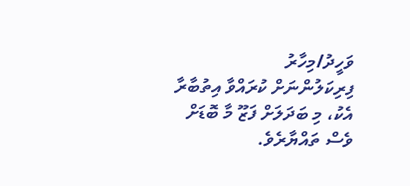ވަހީދު/މިހާރު
ފިރިކަލުންނަށް ކުރައްވާ އިތުބާރާ އެކު، މި ބަދަލަށް ފަޒޫ މާ ބޮޑަށް ވެސް ތައްޔާރެވެ.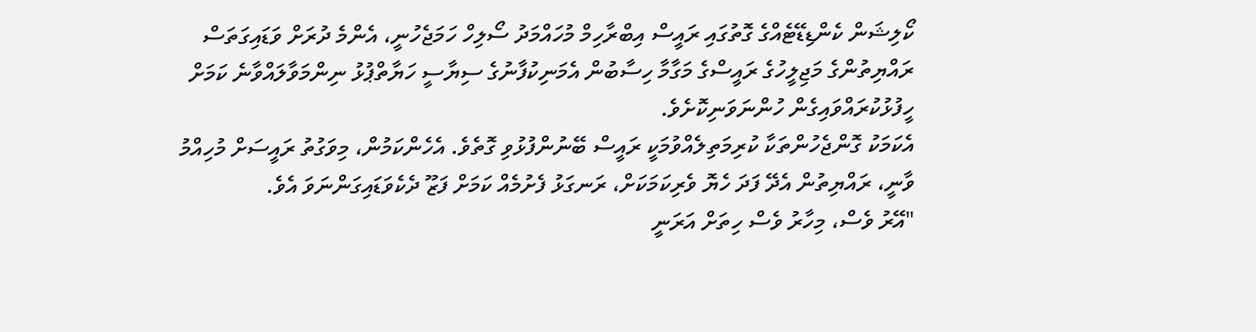ކޯލިޝަން ކެންޑިޑޭޓެއްގެ ގޮތުގައި ރައީސް އިބްރާހިމް މުހައްމަދު ސޯލިހް ހަމަޖެހުނީ، އެންމެ ދުރަށް ވަޑައިގަތަސް ރައްޔިތުންގެ މަޖިލީހުގެ ރައީސްގެ މަގާމާ ހިސާބުން އެމަނިކުފާނުގެ ސިޔާސީ ހަޔާތްޕުޅު ނިންމަވާލައްވާނެ ކަމަށް ހީފުޅުކުރައްވައިގެން ހުންނަވަނިކޮށެވެ.
އެކަމަކު ގޮންޖެހުންތަކާ ކުރިމަތިލެއްވުމަކީ ރައީސް ބޭނުންފުޅުވި ގޮތެވެ. އެހެންކަމުން، މިވަގުތު ރައީސަށް މުހިއްމު ވާނީ، ރައްޔިތުން އެދޭ ފަދަ ހެޔޮ ވެރިކަމަކަށް، ރަނގަޅު ފެށުމެއް ކަމަށް ފަޒޫ ދެކެވަޑައިގަންނަވަ އެވެ.
"އޭރު ވެސް، މިހާރު ވެސް ހިތަށް އަރަނީ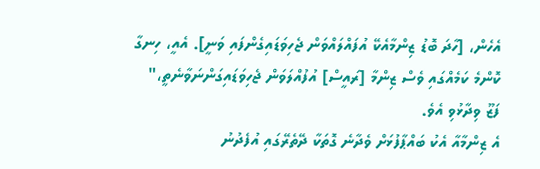އެހެން، [ހާދަ ބޮޑު ޒިންމާއެކޭ އުފައްލައްވަން ޖެހިވަޑައިގެންފައި ވަނީ]. އެއީ، ހިނގާ ކޮންމެ ކަމެއްގައި ވެސް ޒިންމާ [ރައީސް] އުފުއްލަވަން ޖެހިވަޑައިގަންނަވާނެތީ،" ފަޒޫ ވިދާޅުވި އެވެ.
އެ ޒިންމާއާ އެކު ބައްޕާފުޅަށް ވެދާނެ ގޮތަކާ ދޭތެރޭގައި އުފެދުނު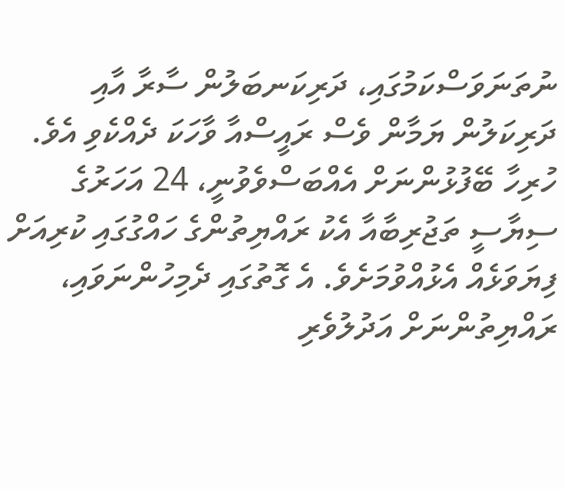ނުތަނަވަސްކަމުގައި، ދަރިކަނބަލުން ސާރާ އާއި ދަރިކަލުން ޔަމާން ވެސް ރައީސްއާ ވާހަކަ ދެއްކެވި އެވެ. ހުރިހާ ބޭފުޅުންނަށް އެއްބަސްވެވުނީ، 24 އަހަރުގެ ސިޔާސީ ތަޖުރިބާއާ އެކު ރައްޔިތުންގެ ހައްގުގައި ކުރިއަށް ފިޔަވަޅެއް އެޅުއްވުމަށެވެ. އެ ގޮތުގައި ދެމިހުންނަވައި، ރައްޔިތުންނަށް އަދުލުވެރި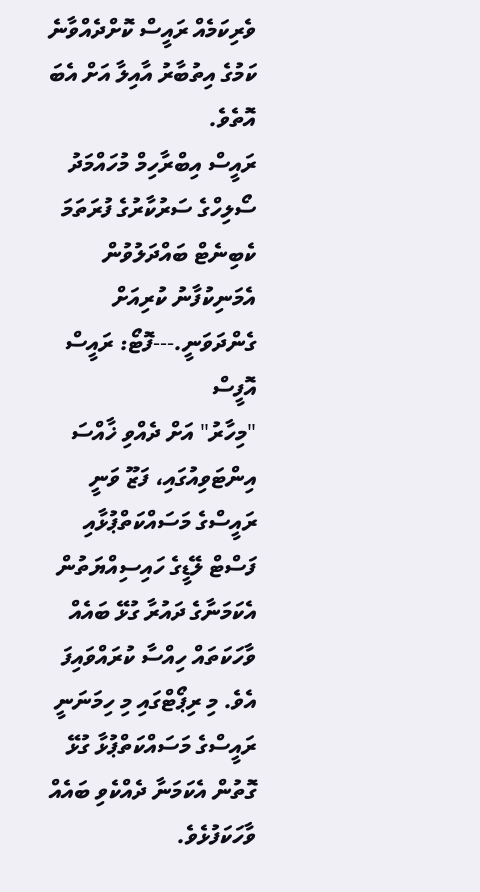ވެރިކަމެއް ރައީސް ކޮށްދެއްވާނެ ކަމުގެ އިތުބާރު އާއިލާ އަށް އެބަ އޮތެވެ.
ރައީސް އިބްރާހިމް މުހައްމަދު ސޯލިހްގެ ސަރުކާރުގެ ފުރަތަމަ ކެބިނެޓް ބައްދަލުވުން އެމަނިކުފާނު ކުރިއަށް ގެންދަވަނީ.---ފޮޓޯ: ރައީސް އޮފީސް
"މިހާރު" އަށް ދެއްވި ޚާއްސަ އިންޓަވިއުގައި، ފަޒޫ ވަނީ ރައީސްގެ މަސައްކަތްޕުޅާއި ފަސްޓް ލޭޑީގެ ހައިސިއްޔަތުން އެކަމަނާގެ ދައުރާ ގުޅޭ ބައެއް ވާހަކަތައް ހިއްސާ ކުރައްވައިފަ އެވެ. މި ރިޕޯޓްގައި މި ހިމަނަނީ ރައީސްގެ މަސައްކަތްޕުޅާ ގުޅޭ ގޮތުން އެކަމަނާ ދެއްކެވި ބައެއް ވާހަކަފުޅެވެ.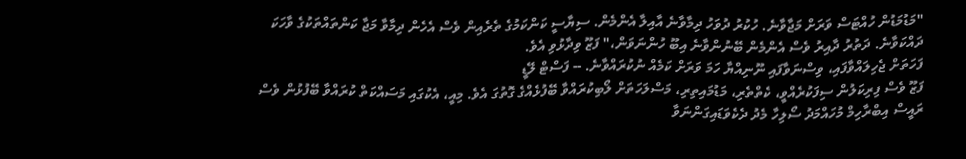"މަޑުމަޑުން ހުއްޓަސް ވަރަށް މަޖާވާނެ. ހުކުރު ދުވަހު ދިމާވާނެ އާއިލާ އެންމެން. ސިޔާސީ ކަންކަމުގެ ތެރެއިން ވެސް އެހެން ދިމާވާ މަޖާ ކަންތައްތަކުގެ ވާހަކަ ދައްކަވާނެ. ދަތުރު ދާއިރު ވެސް އެންމެން ބޭނުންވާނެ އިބޫ ހުންނަވަން،" ފަޒޫ ވިދާޅުވި އެވެ.
ފަހަތަށް ޖެހިލައްވާފައި، ވިސްނަވާފައި ނޫނިއްޔާ ހަމަ ވަރަށް ކަމެއް ނުކުރައްވާނެ. -- ފަސްޓް ލޭޑީ
ފަޒޫ ވެސް ފިރިކަލުން ސިފަކުރެއްވީ، ކެތްތެރި، މަޑުމައިތިރި، މަސްލަހަތަށް ލޯބިކުރައްވާ ބޭފުޅެއްގެ ގޮތުގަ އެވެ. މިއީ، އެކުގައި މަސައްކަތް ކުރައްވާ ބޭފުޅުން ވެސް ރައީސް އިބްރާހިމް މުހައްމަދު ސޯލިހާ މެދު ދެކެވަޑައިގަންނަވާ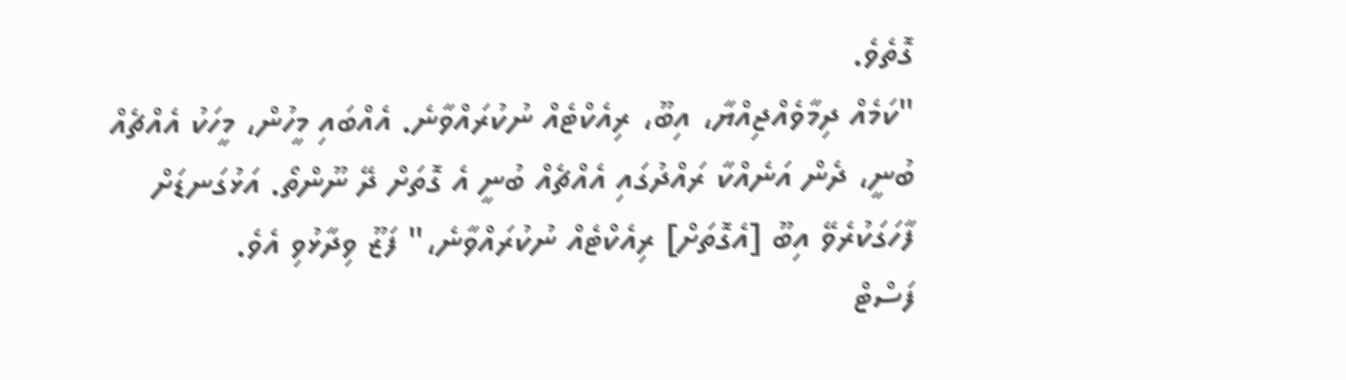ގޮތެވެ.
"ކަމެއް ދިމާވެއްޖިއްޔާ، އިބޫ، ރިއެކްޓެއް ނުކުރައްވާނެ. އެއްބައި މީހުން، މީހަކު އެއްޗެއް ބުނީ، ދެން އަނެއްކާ ރައްދުގައި އެއްޗެއް ބުނީ އެ ގޮތަށް ދޭ ނޫންތޯ. އަޅުގަނޑަށް ފާހަގަކުރެވޭ އިބޫ [އެގޮތަށް] ރިއެކްޓެއް ނުކުރައްވާނެ،" ފަޒޫ ވިދާޅުވި އެވެ.
ފަސްޓް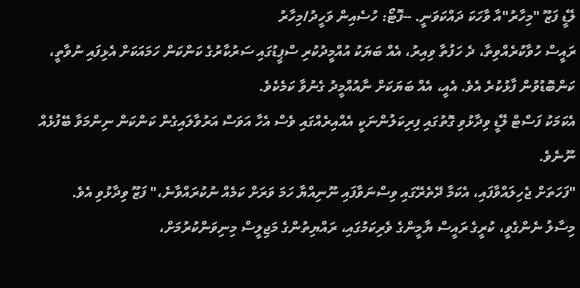ލޭޑީ ފަޒޫ "މިހާރު"އާ ވާހަކަ ދައްކަވަނީ. --ފޮޓޯ: ހުސެއިން ވަހީދު/މިހާރު
ރައީސް ހުވާކުރެއްވިތާ، ދެ ހަފުތާ ވިއިރު، އެއް ބަޔަކު އުއްމީދުކުރި ސްޕީޑުގައި ސަރުކާރުގެ ކަންކަން ހަމައަކަށް އެޅިފައި ނުވާތީ، ކަންބޮޑުވުން ފާޅުކުރެ އެވެ. އެއީ، އެއް ބަޔަކަށް ނާއުއްމީދު ގެނުވާ ކަމެކެވެ.
އެކަމަކު ފަސްޓް ލޭޑީ ވިދާޅުވި ގޮތުގައި ފިރިކަލުންނަކީ އެއްއިރެއްގައި ވެސް އެހާ އަވަސް އަރުވާލައިގެން ކަންކަން ނިންމަވާ ބޭފުޅެއް ނޫނެވެ.
"ފަހަތަށް ޖެހިލައްވާފައި، އެކަމާ ދޭތެރޭގައި ވިސްނަވާފައި ނޫނިއްޔާ ހަމަ ވަރަށް ކަމެއް ނުކުރައްވާނެ،" ފަޒޫ ވިދާޅުވި އެވެ.
މިސާލު ނެންގެވީ، ކުރީގެ ރައީސް ޔާމީންގެ ވެރިކަމުގައި، ރައްޔިތުންގެ މަޖިލީސް މިނިވަންކުރުމަށް،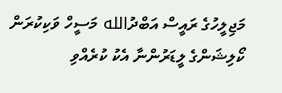މަޖިލީހުގެ ރައީސް އަބްދުالله މަސީހް ވަކިކުރަން ކޯލިޝަންގެ ލީޑަރުންނާ އެކު ކުރެއްވި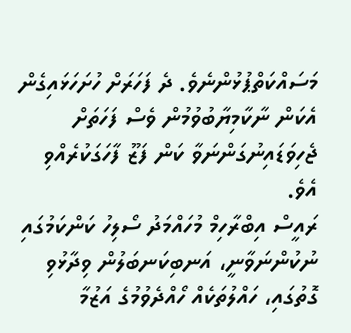މަސައްކަތްޕުޅުންނެވެ. ދެ ފަހަރަށް ހުށަހަޅައިގެން އެކަން ނާކާމިޔާބުވުމުން ވެސް ފަހަތަށް ޖެހިވަޑައިނުގަންނަވާ ކަން ފަޒޫ ފާހަގަކުރެއްވި އެވެ.
ރައީސް އިބްރާހިމް މުހައްމަދު ސޯލިހު ކަންކަމުގައި ނުކުންނަވާނީ، އަނބިކަނބަލުން ވިދާޅުވި ގޮތުގައި، ހައްލުތަކެއް ހޯއްދެވުމުގެ އަޒުމާ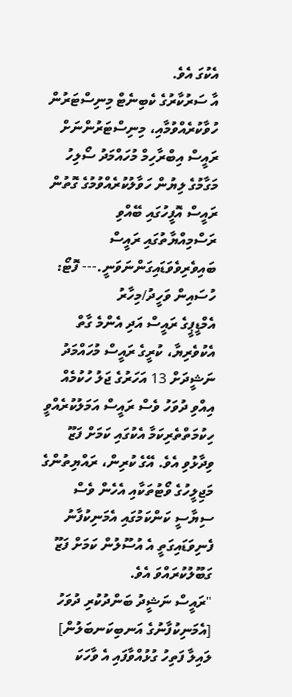އެކުގަ އެވެ.
އާ ސަރުކާރުގެ ކެބިނެޓް މިނިސްޓަރުން ހުވާކުރެއްވުމާއި، މިނިސްޓަރުންނަށް ރައީސް އިބްރާހިމް މުހައްމަދު ސޯލިހު މަގާމުގެ ލިޔުން ހަވާލުކުރެއްވުމުގެ ގޮތުން ރައީސް އޮފީހުގައި ބޭއްވި ރަސްމިއްޔާތުގައި ރައީސް ބައިވެރިވެވަޑައިގަންނަވަނީ.--- ފޮޓޯ: ހުސައިން ވަހީދު/މިހާރު
އެމްޑީޕީގެ ރައީސް އަދި އެންމެ ގާތް އެކުވެރިޔާ، ކުރީގެ ރައީސް މުހައްމަދު ނަޝީދަށް 13 އަހަރުގެ ޖަލު ހުކުމެއް އިއްވި ދުވަހު ވެސް ރައީސް އަމަލުކުރެއްވީ ހިކުމަތްތެރިކަމާ އެކުގައި ކަމަށް ފަޒޫ ވިދާޅުވި އެވެ. އޭގެ ކުރިން، ރައްޔިތުންގެ މަޖިލީހުގެ ވޯޓުތަކާއި އެހެން ވެސް ސިޔާސީ ކަންކަމުގައި އެމަނިކުފާނު ފެނިވަޑައިގަތީ އެ އުސޫލުން ކަމަށް ފަޒޫ ގަބޫލުކުރައްވަ އެވެ.
"ރައީސް ނަޝީދު ބަންދުކުރި ދުވަހު [އެމަނިކުފާނުގެ އަނބިކަނބަލުން] ލައިލާ ފަތިހު ގުޅުއްވާފައި އެ ވާހަކަ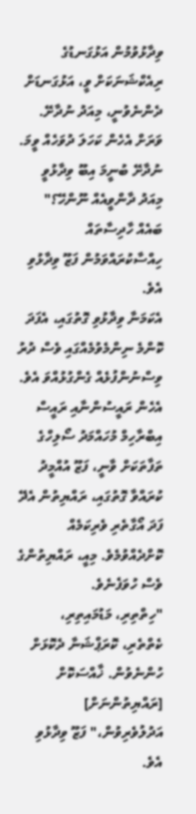ވިދާޅުވުމުން އަޅުގަނޑުގެ ރިއެކްޝަނަކަށް ވީ، އަޅުގަނޑަށް ދެންނެވުނީ، މިއަދު ނުދާށޭ. ވަރަށް އެހެން ކަހަލަ ދުވަހެއް ވީމަ. ނުދާށޭ ބުނީމަ އިބޫ ވިދާޅުވީ މިއަދު ދާންވީއެއް ނޫންހޭ؟" ބައެއް ހާދިސާތައް ހިއްސާކުރައްވަމުން ފަޒޫ ވިދާޅުވި އެވެ.
އެކަމަނާ ވިދާޅުވި ގޮތުގައި، އެފަދަ ކޮންމެ ނިންމެވުމެއްގައި ވެސް ދުރު ވިސްނުންފުޅެއް ގެންގުޅުއްވަ އެވެ.
އެހެން ރައީސުންނާއި ރައީސް އިބްރާހިމް މުހައްމަދު ސޯލިހްގެ ތަފާތަކަށް ވާނީ، ފަޒޫ އުއްމީދު ކުރައްވާ ގޮތުގައި، ރައްޔިތުން އެދޭ ފަދަ އޯގާތެރި ވެރިކަމެއް ކޮށްދެއްވުމެވެ. މިއީ، ރައްޔިތުންގެ ވެސް ހުވަފެނެވެ.
"ހިތްތިރި، މަޑުމައިތިރި، ކެތްތެރި، ކޮރަޕްޝަނާ ދެކޮޅަށް ހުންނެވުން. ޚާއްސަކޮށް [ރައްޔިތުންނަށް] އަދުލުވެރިވުން،" ފަޒޫ ވިދާޅުވި އެވެ.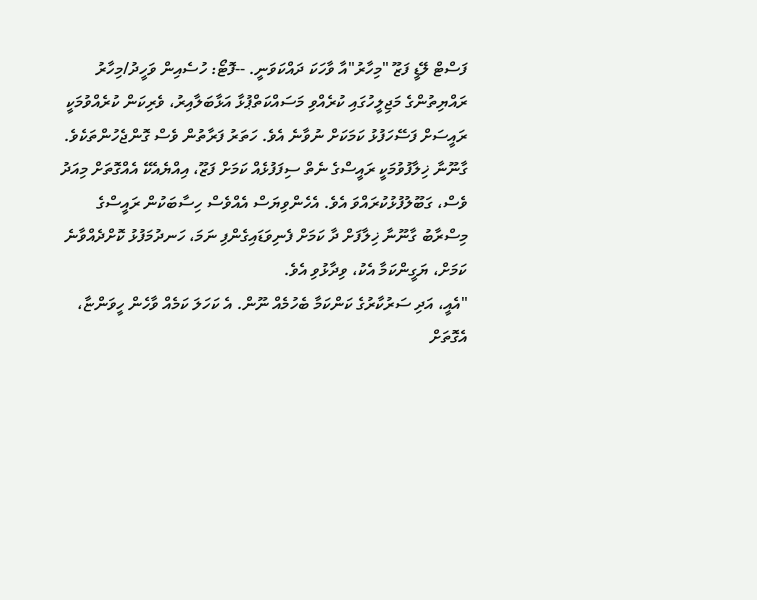ފަސްޓް ލޭޑީ ފަޒޫ "މިހާރު"އާ ވާހަކަ ދައްކަވަނީ. --ފޮޓޯ: ހުސެއިން ވަހީދު/މިހާރު
ރައްޔިތުންގެ މަޖިލީހުގައި ކުރެއްވި މަސައްކަތްޕުޅާ އަޅާބަލާއިރު، ވެރިކަން ކުރެއްވުމަކީ ރައީސަށް ފަސޭހަފުޅު ކަމަކަށް ނުވާނެ އެވެ. ހަތަރު ފަރާތުން ވެސް ގޮންޖެހުންތަކެވެ. ގާނޫނާ ޚިލާފުވުމަކީ ރައީސްގެ ނެތް ސިފަފުޅެއް ކަމަށް ފަޒޫ، އިއްޔެއެކޭ އެއްގޮތަށް މިއަދު ވެސް، ގަބޫލުފުޅުކުރައްވަ އެވެ. އެހެންވިޔަސް އެއްވެސް ހިސާބަކުން ރައީސްގެ މިސްރާބު ގާނޫނާ ޚިލާފަށް ދާ ކަމަށް ފެނިވަޑައިގެންފި ނަމަ، ހަނދުމަފުޅު ކޮށްދެއްވާނެ ކަމަށް، ޔަގީންކަމާ އެކު، ވިދާޅުވި އެވެ.
"އެއީ، އަދި ސަރުކާރުގެ ކަންކަމާ ބެހުމެއް ނޫން. އެ ކަހަލަ ކަމެއް ވާހެން ހީވަންޏާ، އެގޮތަށް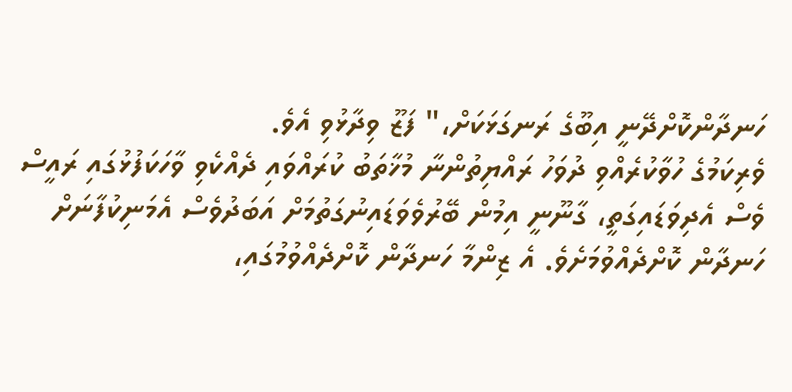ހަނދާންކޮށްދޭނީ އިބޫގެ ރަނގަޅަކަށް،" ފަޒޫ ވިދާޅުވި އެވެ.
ވެރިކަމުގެ ހުވާކުރެއްވި ދުވަހު ރައްޔިތުންނާ މުޚާތަބު ކުރައްވައި ދެއްކެވި ވާހަކަފުޅުގައި ރައީސް ވެސް އެދިވަޑައިގަތީ، ގާނޫނީ އިމުން ބޭރުވެވަޑައިނުގަތުމަށް އަބަދުވެސް އެމަނިކުފާނަށް ހަނދާން ކޮށްދެއްވުމަށެވެ. އެ ޒިންމާ ހަނދާން ކޮށްދެއްވުމުގައި،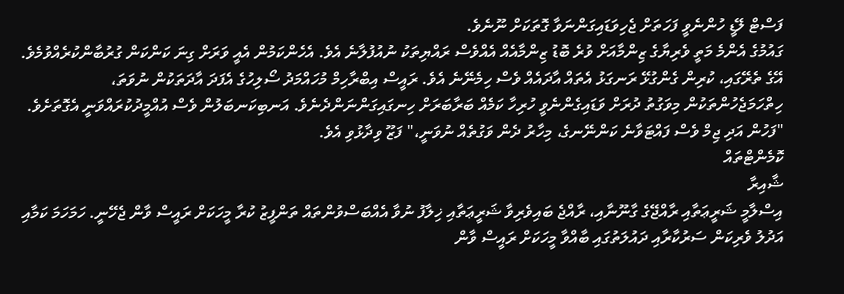ފަސްޓް ލޭޑީ ހުންނެވީ ފަހަތަށް ޖެހިވަޑައިގަންނަވާ ގޮތަކަށް ނޫނެވެ.
ގައުމުގެ އެންމެ މަތީ ވެރިޔާގެ ޒިންމާއަށް ވުރެ ބޮޑު ޒިންމާއެއް އެއްވެސް ރައްޔިތަކު ނުއުފުލާނެ އެވެ. އެހެންކަމުން އެއީ ވަރަށް ގިނަ ކަންކަން ގުރުބާންކުރެއްވުމެވެ. އޭގެ ތެރޭގައި، ކުރިން ގެންގުޅޭ ރަނގަޅު އެތައް އާދައެއް ވެސް ހިމެނޭނެ އެވެ. ރައީސް އިބްރާހިމް މުހައްމަދު ސޯލިހުގެ އެފަދަ އާދަތަކުން ނުވަތަ، ހިތްހަމަޖެހުންތަކުން މިވަގުތު ދުރަށް ވަޑައިގެންނެވީ ހުރިހާ ކަމެއް ބަރާބަރަށް ހިނގައިގަންނަންދެނެވެ. އަނބިކަނބަލުން ވެސް އުއްމީދުކުރައްވަނީ އެގޮތަށެވެ.
"ފަހުން އަދި ޖިމް ވެސް ފައްޓަވާނެ ކަންނޭނގެ، މިހާރު ދެން ވަގުތެއް ނުވަނީ،" ފަޒޫ ވިދާޅުވި އެވެ.
ކޮމެންޓްތައް
ޝާއިރާ
އިސްލާމީ ޝަރީޢަތާއި ރާއްޖޭގެ ގާނޫނާއި، ރާއްޖެ ބައިވެރިވާ ޝަރީޢަތާއި ޚިލާފު ނުވާ އެއްބަސްވުންތައް ތަންފީޒު ކުރާ މީހަކަށް ރައީސް ވާން ޖެހޭނީ. ހަމަހަމަ ކަމާއި އަދުލު ވެރިކަން ސަރުކާރާއި ދައުލަތުގައި ބާއްވާ މީހަކަށް ރައީސް ވާން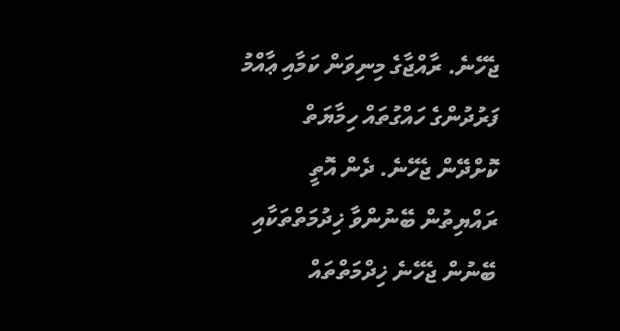ޖެހޭނެ. ރާއްޖާގެ މިނިވަން ކަމާއި ޢާއްމު ފަރުދުންގެ ހައްގުތައް ހިމާޔަތް ކޮށްދޭން ޖެހޭނެ. ދެން އޮތީ ރައްޔިތުން ބޭނުންވާ ޚިދުމަތްތަކާއި ބޭނުން ޖެހޭނެ ޚިދްމަތްތައް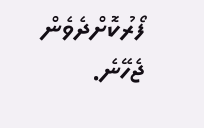ފޯރުކޮށްދެވެން ޖެހޭނެ.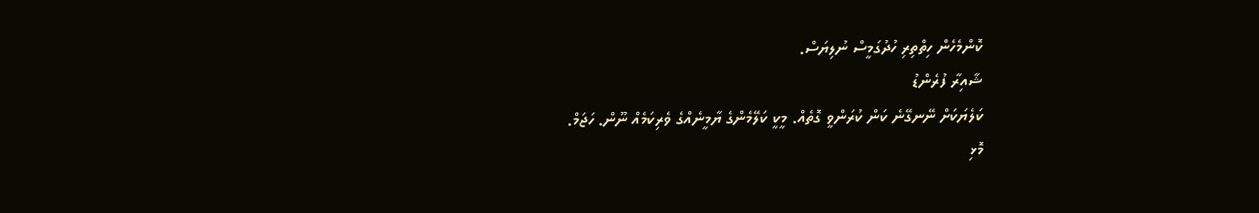ކޮންމެހެން ހިތްތިރި ހުދުގަމީސް ނުލިޔަސް.
ޝާއިރާ ފުރެންޑު
ކަލެޔަކަށް ނޭނގޭނެ ކަން ކުރަންވީ ގޮތެއް. މީކީ ކަލޭމެންގެ ޔާމީނެއްގެ ވެރިކަމެއް ނޫން. ހަޖަމް.
މޮޅި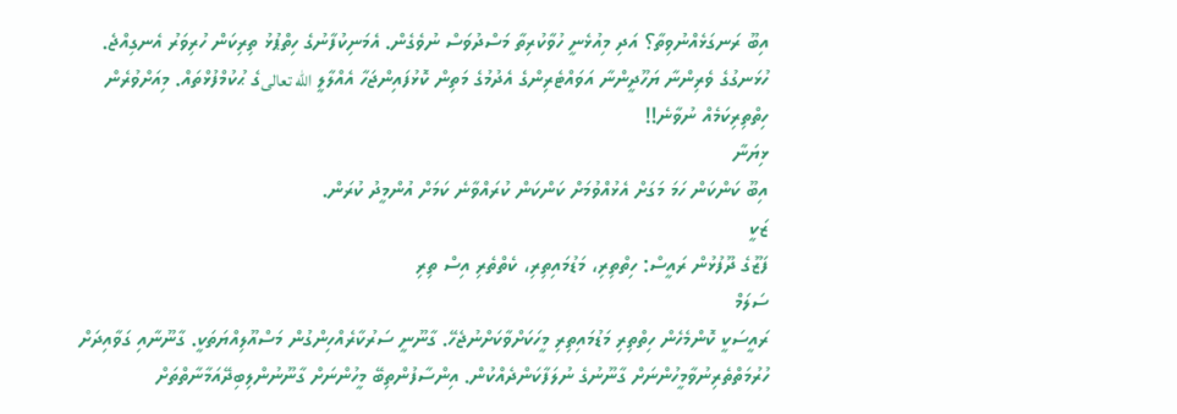އިބޫ ރަނގަޅެއްނުވިތާ؟ އަދި މިއުޅެނީ ހުވާކުރިތާ މަސްދުވަސް ނުވެގެން. އެމަނިކުފާނުގެ ހިތްޕުޅު ތިރިކަން ހުރިވަރު އެނގިއްޖެ. ހުޅަނގުގެ ވެރިންނާ ޔަހޫދީންނާ އަވައްޓެރިންގެ އެދުމުގެ މަތިން ކޮޅުފައިންޖަހާ އެއްލާލީ الله تعالىގެ ޙުކުމްފުޅްތައް. މިއަށްވުރެން ހިތްތިރިކަމެއް ނުވާނެ!!
ޅިޔަނާ
އިބޫ ކަންކަން ހަމަ މަގަށް އެޅުއްވުމަށް ކަންކަން ކުރައްވާނެ ކަމަށް އުންމީދު ކުރަން.
ޒަކީ
ފަޒޫގެ ދޫފުޅުން ރައީސް: ހިތްތިރި، މަޑުމައިތިރި، ކެތްތެރި އިސް ތިރި
ސަލަމް
ރައީސަކީ ކޮންމެހެން ހިތްތިރި މަޑުމައިތިރި މީހަކަށްވާކަށްނުޖެހޭ. ގާނޫނީ ސަރުކާރެއްހިންގުން މަސްއޫލިއްޔަތަކީ. ގާނޫނާއި ގަވާއިދަށް ހުރުމަތްތެރިނުވާމީހުންނަށް ގާނޫނުގެ ނުލަފާކަންދެއްކުން. އިންސާފުންތިބޭ މީހުންނަށް ގާނޫނުންލިބިދޭއަމާނާތްތަށް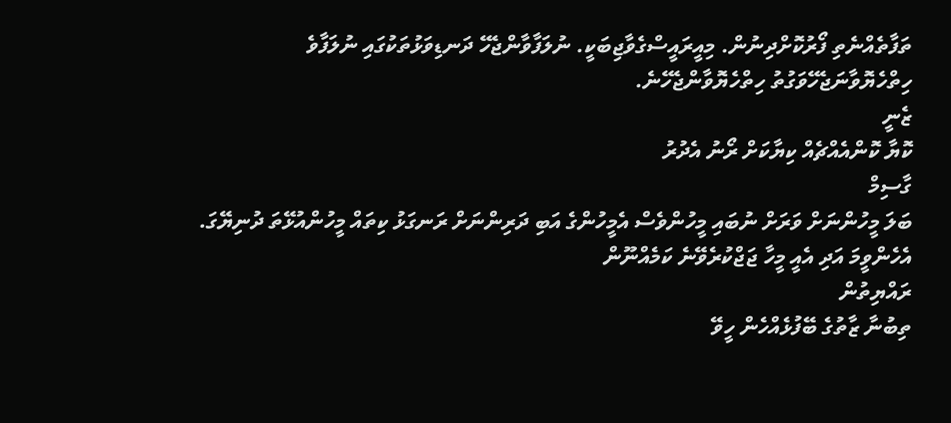ތަފާތެއްނެތި ފޯރުކޮށްދިނުން. މިއީރައީސްގެވާޖިބަކީ. ނުލަފާވާންޖެހޭ ދަނޑިވަޅުތަކުގައި ނުލަފާވެ ހިތްހެޔޮވާނަޖެހޭވަގުތު ހިތްހެޔޮވާންޖެހޭނެ.
ޒެނީ
ކޮޔާ ކޮންއެއްޗެއް ކިޔާކަށް ރޯނު އެދުރު
ގާސިމް
ބަލަ މީހުންނަށް ވަރަށް ނުބައި މީހުންވެސް އެމީހުންގެ އަބި ދަރިންނަށް ރަނގަޅު ކިތައް މީހުންއުޅޭތަ ދުނިޔޭގަ. އެހެންވީމަ އަދި އެއީ މީހާ ޖަޖްކުރެވޭނެ ކަމެއްނޫން
ރައްޔިތުން
ތިބުނާ ޒާތުގެ ބޭފުޅެއްހެން ހީވޭ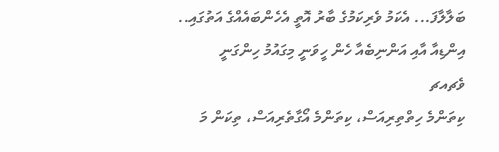ބަލާލާފަ... އެކަމު ވެރިކަމުގެ ބާރު އޮތީ އެހެންބައެއްގެ އަތުގައި.. އިންޑިއާ އާއި އަންނިބެއާ ހެން ހީވަނީ މިގައުމު ހިންގަނީ
ވެޗއޗ
ކިތަންމެ ހިތްތިރިއަސް، ކިތަންމެ އޯގާތެރިއަސް، ތިކަން މަ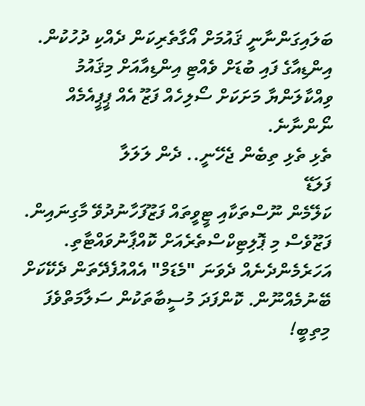ބަލައިގަންނާނީ ޤައުމަށް އޯގާތެރިކަން ދެއްކި ދުހުކުން. އިންޑިއާގެ ފައި ބުޑަށް ވެއްޓި އިންޑިއާއަށް މިޤައުމު ވިއްކާލަންޔާ މަށަކަށް ސޯލިހެއް ފަޒޫ އެއް ޕީޕީއެމެއް ނޯންނާނެ.
ތެޅި ތެޅި ތިބެން ޖެހޭނީ.. ދެން ލަލަލާ
ފަލަޑޭ
ކަލޭމެން ނޫސްތަކާއި ޓީވީތައް ފަޒޫފަހާނުދުވޭ މާގިނައިން. ފަޒޫވެސް މި ޕޮލިޓިކްސްތެރެއަށް ކޮއްޕާނުވައްޓާތި. އަހަރެމެންދެނެއް ދެވަނަ "މެޑަމް" އެއްއުފެދޭތަން ދެކޭކަށް ބޭނުމެއްނޫން. ކޮންފަދަ މުސީބާތަކުން ސަލާމަތްވެފަ މިތިބީ!